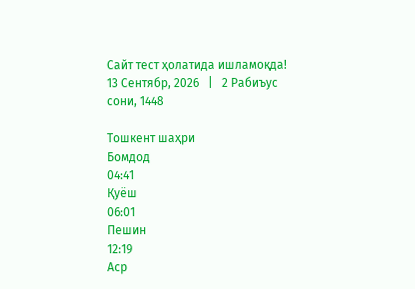Сайт тест ҳолатида ишламоқда!
13 Сентябр, 2026   |   2 Рабиъус сони, 1448

Тошкент шаҳри
Бомдод
04:41
Қуёш
06:01
Пешин
12:19
Аср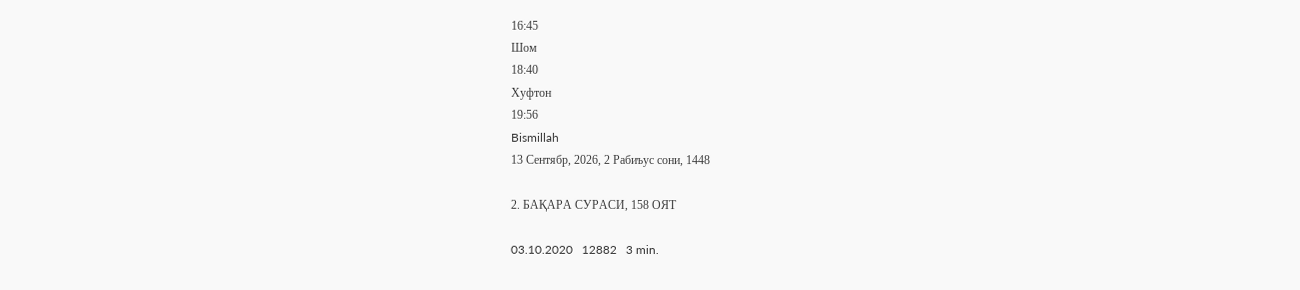16:45
Шом
18:40
Хуфтон
19:56
Bismillah
13 Сентябр, 2026, 2 Рабиъус сони, 1448

2. БАҚАРА СУРАСИ, 158 ОЯТ

03.10.2020   12882   3 min.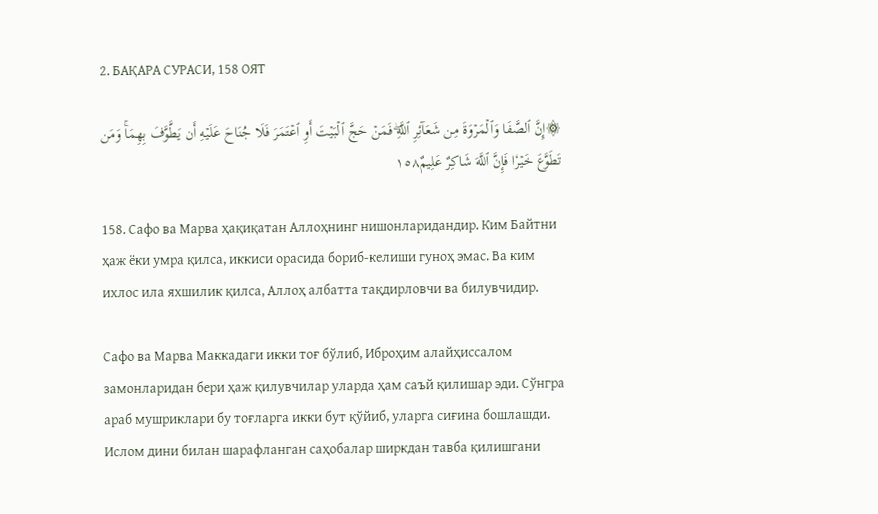2. БАҚАРА СУРАСИ, 158 ОЯТ

۞إِنَّ ٱلصَّفَا وَٱلۡمَرۡوَةَ مِن شَعَآئِرِ ٱللَّهِۖ فَمَنۡ حَجَّ ٱلۡبَيۡتَ أَوِ ٱعۡتَمَرَ فَلَا جُنَاحَ عَلَيۡهِ أَن يَطَّوَّفَ بِهِمَاۚ وَمَن تَطَوَّعَ خَيۡرٗا فَإِنَّ ٱللَّهَ شَاكِرٌ عَلِيمٌ١٥٨

158. Сафо ва Марва ҳақиқатан Аллоҳнинг нишонларидандир. Ким Байтни ҳаж ёки умра қилса, иккиси орасида бориб-келиши гуноҳ эмас. Ва ким ихлос ила яхшилик қилса, Аллоҳ албатта тақдирловчи ва билувчидир.

Сафо ва Марва Маккадаги икки тоғ бўлиб, Иброҳим алайҳиссалом замонларидан бери ҳаж қилувчилар уларда ҳам саъй қилишар эди. Сўнгра араб мушриклари бу тоғларга икки бут қўйиб, уларга сиғина бошлашди. Ислом дини билан шарафланган саҳобалар ширкдан тавба қилишгани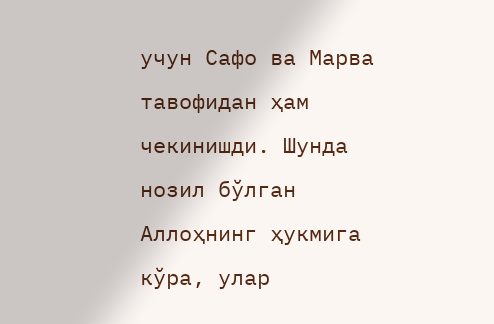учун Сафо ва Марва тавофидан ҳам чекинишди. Шунда нозил бўлган Аллоҳнинг ҳукмига кўра, улар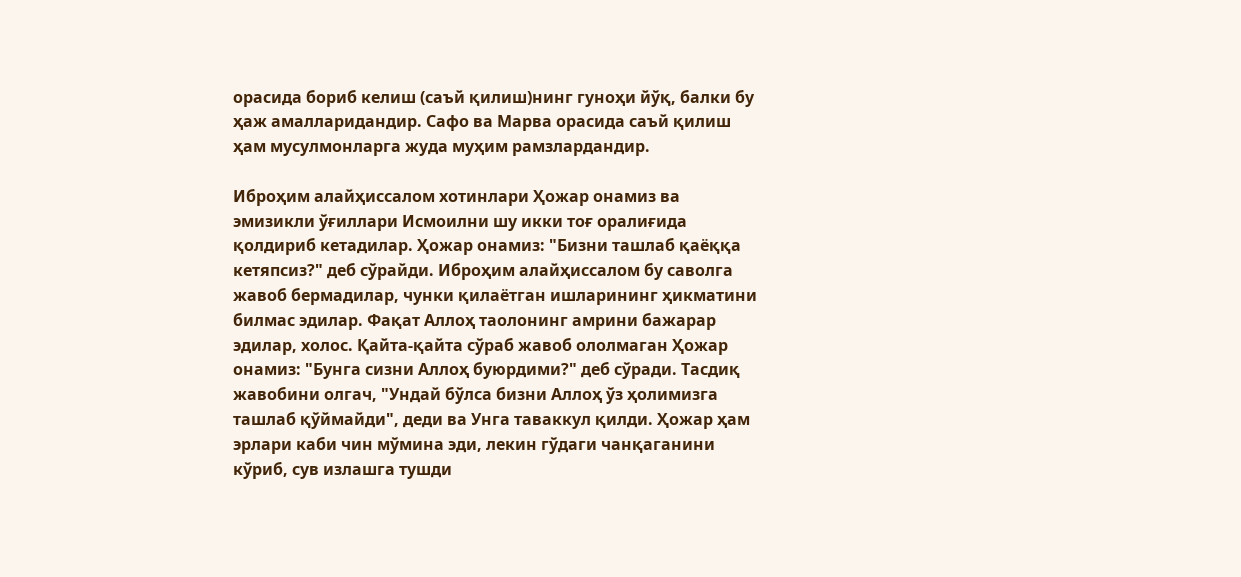орасида бориб келиш (саъй қилиш)нинг гуноҳи йўқ, балки бу ҳаж амалларидандир. Сафо ва Марва орасида саъй қилиш ҳам мусулмонларга жуда муҳим рамзлардандир.

Иброҳим алайҳиссалом хотинлари Ҳожар онамиз ва эмизикли ўғиллари Исмоилни шу икки тоғ оралиғида қолдириб кетадилар. Ҳожар онамиз: "Бизни ташлаб қаёққа кетяпсиз?" деб сўрайди. Иброҳим алайҳиссалом бу саволга жавоб бермадилар, чунки қилаётган ишларининг ҳикматини билмас эдилар. Фақат Аллоҳ таолонинг амрини бажарар эдилар, холос. Қайта-қайта сўраб жавоб ололмаган Ҳожар онамиз: "Бунга сизни Аллоҳ буюрдими?" деб сўради. Тасдиқ жавобини олгач, "Ундай бўлса бизни Аллоҳ ўз ҳолимизга ташлаб қўймайди", деди ва Унга таваккул қилди. Ҳожар ҳам эрлари каби чин мўмина эди, лекин гўдаги чанқаганини кўриб, сув излашга тушди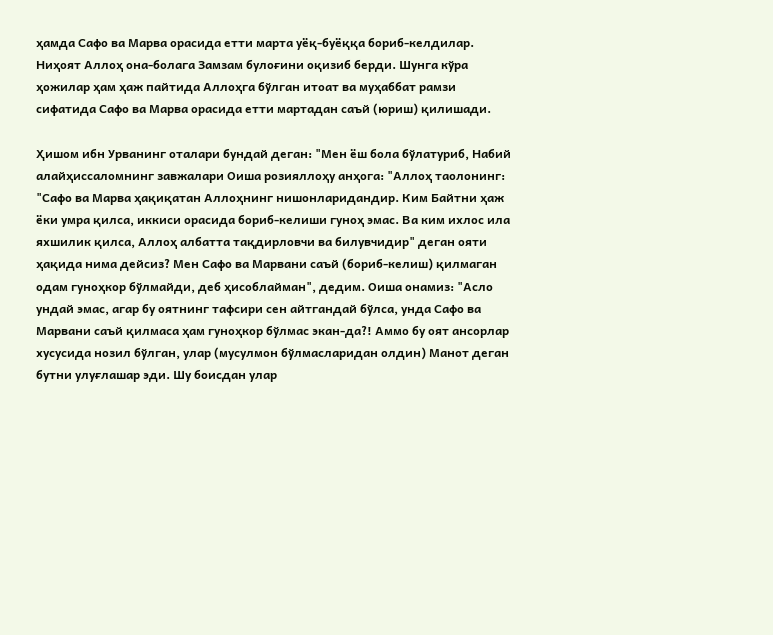ҳамда Сафо ва Марва орасида етти марта уёқ-буёққа бориб-келдилар. Ниҳоят Аллоҳ она-болага Замзам булоғини оқизиб берди. Шунга кўра ҳожилар ҳам ҳаж пайтида Аллоҳга бўлган итоат ва муҳаббат рамзи сифатида Сафо ва Марва орасида етти мартадан саъй (юриш) қилишади.

Ҳишом ибн Урванинг оталари бундай деган: "Мен ёш бола бўлатуриб, Набий алайҳиссаломнинг завжалари Оиша розияллоҳу анҳога: "Аллоҳ таолонинг: "Сафо ва Марва ҳақиқатан Аллоҳнинг нишонларидандир. Ким Байтни ҳаж ёки умра қилса, иккиси орасида бориб-келиши гуноҳ эмас. Ва ким ихлос ила яхшилик қилса, Аллоҳ албатта тақдирловчи ва билувчидир" деган ояти ҳақида нима дейсиз? Мен Сафо ва Марвани саъй (бориб-келиш) қилмаган одам гуноҳкор бўлмайди, деб ҳисоблайман", дедим. Оиша онамиз: "Асло ундай эмас, агар бу оятнинг тафсири сен айтгандай бўлса, унда Сафо ва Марвани саъй қилмаса ҳам гуноҳкор бўлмас экан-да?! Аммо бу оят ансорлар хусусида нозил бўлган, улар (мусулмон бўлмасларидан олдин) Манот деган бутни улуғлашар эди. Шу боисдан улар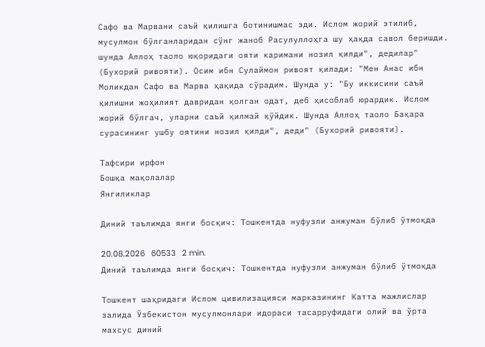Сафо ва Марвани саъй қилишга ботинишмас эди. Ислом жорий этилиб, мусулмон бўлганларидан сўнг жаноб Расулуллоҳга шу ҳақда савол беришди. шунда Аллоҳ таоло юқоридаги ояти каримани нозил қилди", дедилар" (Бухорий ривояти). Осим ибн Сулаймон ривоят қилади: "Мен Анас ибн Моликдан Сафо ва Марва ҳақида сўрадим. Шунда у: "Бу иккисини саъй қилишни жоҳилият давридан қолган одат, деб ҳисоблаб юрардик. Ислом жорий бўлгач, уларни саъй қилмай қўйдик. Шунда Аллоҳ таоло Бақара сурасининг ушбу оятини нозил қилди", деди" (Бухорий ривояти).

Тафсири ирфон
Бошқа мақолалар
Янгиликлар

Диний таълимда янги босқич: Тошкентда нуфузли анжуман бўлиб ўтмоқда

20.08.2026   60533   2 min.
Диний таълимда янги босқич: Тошкентда нуфузли анжуман бўлиб ўтмоқда

Тошкент шаҳридаги Ислом цивилизацияси марказининг Катта мажлислар залида Ўзбекистон мусулмонлари идораси тасарруфидаги олий ва ўрта махсус диний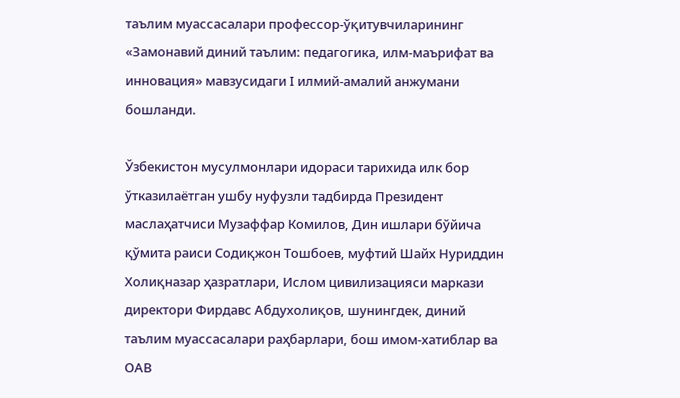таълим муассасалари профессор-ўқитувчиларининг «Замонавий диний таълим: педагогика, илм-маърифат ва инновация» мавзусидаги I илмий-амалий анжумани бошланди.

Ўзбекистон мусулмонлари идораси тарихида илк бор ўтказилаётган ушбу нуфузли тадбирда Президент маслаҳатчиси Музаффар Комилов, Дин ишлари бўйича қўмита раиси Содиқжон Тошбоев, муфтий Шайх Нуриддин Холиқназар ҳазратлари, Ислом цивилизацияси маркази директори Фирдавс Абдухолиқов, шунингдек, диний таълим муассасалари раҳбарлари, бош имом-хатиблар ва ОАВ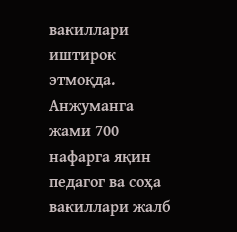вакиллари иштирок этмоқда.  Анжуманга жами 700 нафарга яқин педагог ва соҳа вакиллари жалб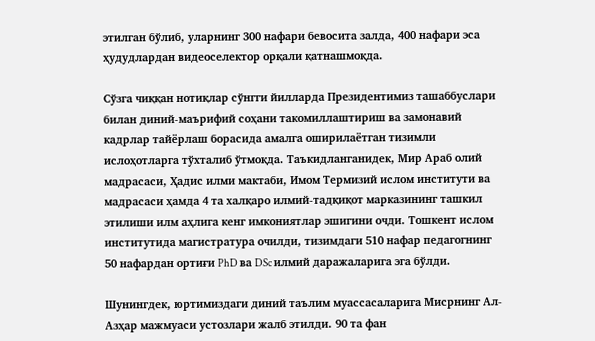этилган бўлиб, уларнинг 300 нафари бевосита залда, 400 нафари эса ҳудудлардан видеоселектор орқали қатнашмоқда.

Сўзга чиққан нотиқлар сўнгги йилларда Президентимиз ташаббуслари билан диний-маърифий соҳани такомиллаштириш ва замонавий кадрлар тайёрлаш борасида амалга оширилаётган тизимли ислоҳотларга тўхталиб ўтмоқда. Таъкидланганидек, Мир Араб олий мадрасаси, Ҳадис илми мактаби, Имом Термизий ислом институти ва мадрасаси ҳамда 4 та халқаро илмий-тадқиқот марказининг ташкил этилиши илм аҳлига кенг имкониятлар эшигини очди. Тошкент ислом институтида магистратура очилди, тизимдаги 510 нафар педагогнинг 50 нафардан ортиғи PhD ва DSc илмий даражаларига эга бўлди.

Шунингдек, юртимиздаги диний таълим муассасаларига Мисрнинг Ал-Азҳар мажмуаси устозлари жалб этилди. 90 та фан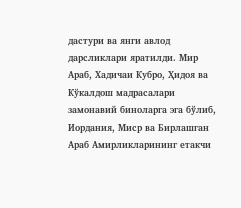дастури ва янги авлод дарсликлари яратилди. Мир Араб, Хадичаи Кубро, Ҳидоя ва Кўкалдош мадрасалари замонавий биноларга эга бўлиб, Иордания, Миср ва Бирлашган Араб Амирликларининг етакчи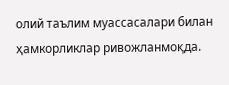олий таълим муассасалари билан ҳамкорликлар ривожланмоқда.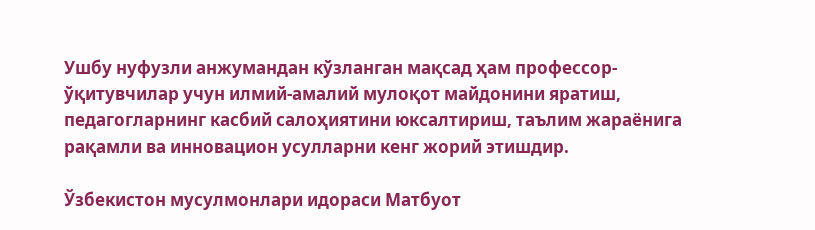Ушбу нуфузли анжумандан кўзланган мақсад ҳам профессор-ўқитувчилар учун илмий-амалий мулоқот майдонини яратиш, педагогларнинг касбий салоҳиятини юксалтириш, таълим жараёнига рақамли ва инновацион усулларни кенг жорий этишдир.

Ўзбекистон мусулмонлари идораси Матбуот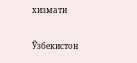хизмати

Ўзбекистон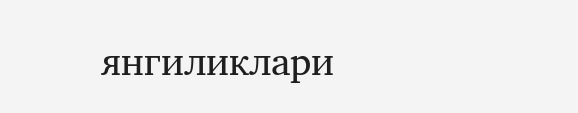янгиликлари